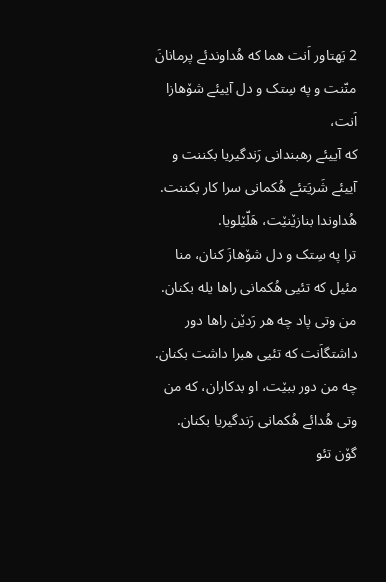2 بَهتاور اَنت هما که هُداوندئے پرمانانَ منّنت و په سِتک و دل آییئے شۆهازا اَنت،
که آییئے رهبندانی رَندگیریا بکننت و آییئے شَریَتئے هُکمانی سرا کار بکننت. هُداوندا بنازێنێت، هَلّێلویا.
ترا په سِتک و دل شۆهازَ کنان، منا مئیل که تئیی هُکمانی راها یله بکنان.
من وتی پاد چه هر رَدێن راها دور داشتگاَنت که تئیی هبرا داشت بکنان.
چه من دور ببێت، او بدکاران، که من وتی هُدائے هُکمانی رَندگیریا بکنان.
گۆن تئو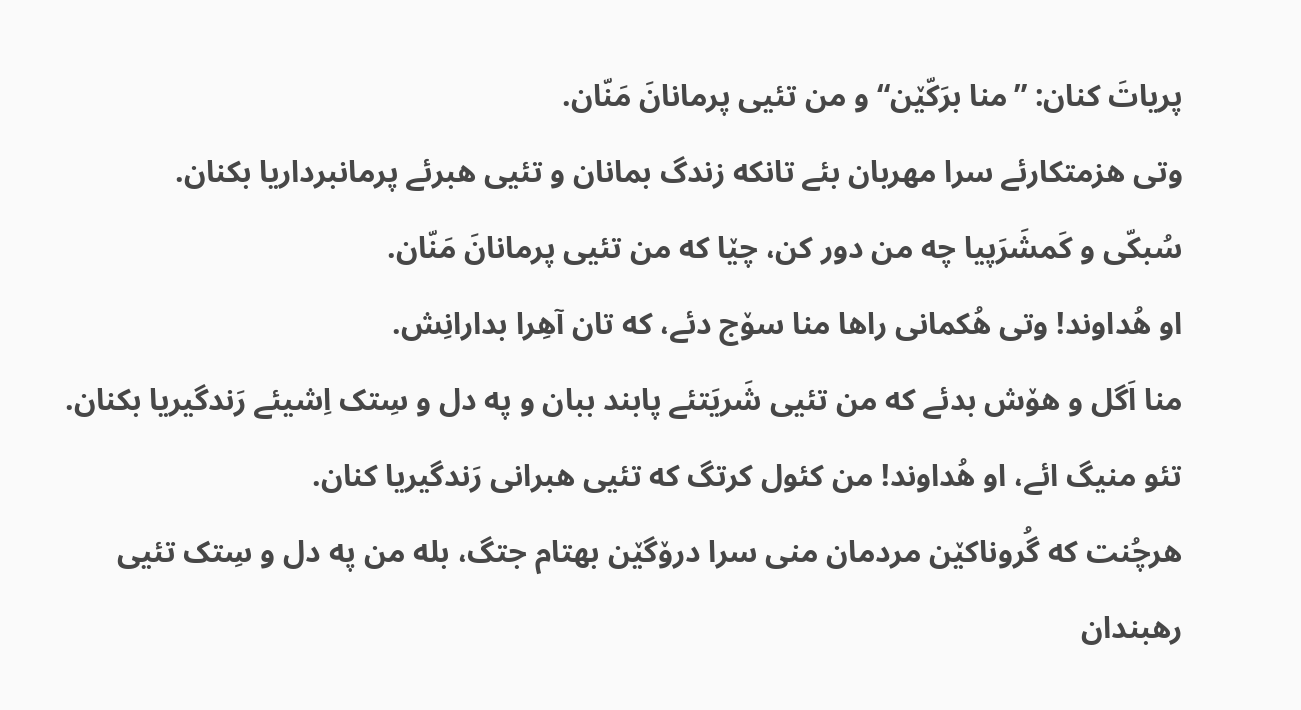پریاتَ کنان: ”منا برَکّێن“ و من تئیی پرمانانَ مَنّان.
وتی هزمتکارئے سرا مهربان بئے تانکه زندگ بمانان و تئیی هبرئے پرمانبرداریا بکنان.
سُبکّی و کَمشَرَپیا چه من دور کن، چێا که من تئیی پرمانانَ مَنّان.
او هُداوند! وتی هُکمانی راها منا سۆج دئے، که تان آهِرا بدارانِش.
منا اَگل و هۆش بدئے که من تئیی شَریَتئے پابند ببان و په دل و سِتک اِشیئے رَندگیریا بکنان.
تئو منیگ ائے، او هُداوند! من کئول کرتگ که تئیی هبرانی رَندگیریا کنان.
هرچُنت که گُروناکێن مردمان منی سرا درۆگێن بهتام جتگ، بله من په دل و سِتک تئیی رهبندان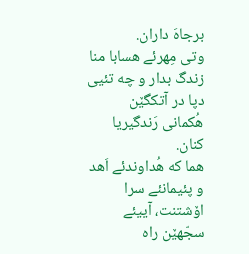برجاهَ داران.
وتی مِهرئے هسابا منا زندگ بدار و چه تئیی دپا در آتکگێن هُکمانی رَندگیریا کنان.
هما که هُداوندئے اَهد و پئیمانئے سرا اۆشتنت، آییئے سجّهێن راه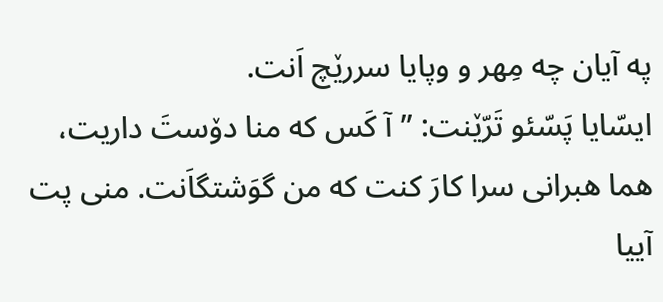په آیان چه مِهر و وپایا سررێچ اَنت.
ایسّایا پَسّئو تَرّێنت: ”آ کَس که منا دۆستَ داریت، هما هبرانی سرا کارَ کنت که من گوَشتگاَنت. منی پت آییا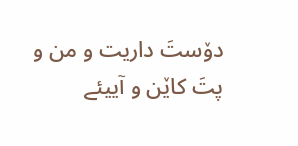دۆستَ داریت و من و پتَ کاێن و آییئے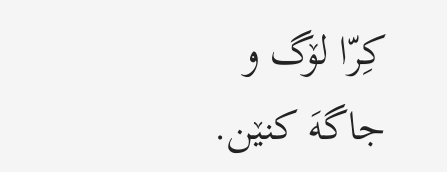کِرّا لۆگ و جاگهَ کنێن.